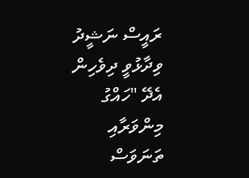ރައީސް ނަޝީދު ވިދާޅުވީ ދިވެހިން އެދޭ "ހައްގު މިންވަރާއި ތަނަވަސް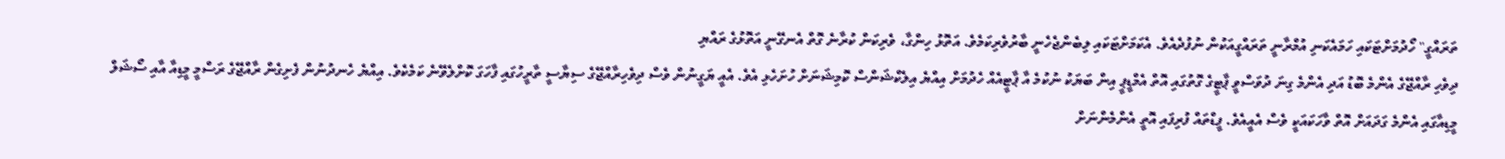ތަރައްގީ" ހޯދުމަށްޓަކައި ހަމައެކަނި އުމްރާނީ ތަރައްގީއަކުން ނުފުދެއެވެ. އެކަމަށްޓަކައި ލިބެންޖެހެނީ ބާރުވެރިކަމެވެ. އަތޮޅު ހިންގާ، ވެރިކަން ކުރާނެ ގޮތް އެނގޭނީ އަތޮޅުގެ ރައްޔި
ދިވެހި ރާއްޖޭގެ އެންމެ ބޮޑު އަދި އެންމެ ގިނަ ދުވަސްވީ ޕާޓީގެ ގޮތުގައި އޮތް އެމްޑީޕީ އިން ބަޔަކު ނުކުމެ އާ ޕާޓީއެއް ހެދުމަށް އިއްޔެ އިލެކްޝަންސް ކޮމިޝަނަށް ހުށަހެޅި އެވެ. އެއީ ޔަގީނުން ވެސް ދިވެހިރާއްޖޭގެ ސިޔާސީ ތާރީހުގައި ފާހަގަ ކޮށްލެވޭނެ ކަމެކެވެ. އިއްޔެ ހެނދުނުން ފެށިގެން ރާއްޖޭގެ ރަސްމީ މީޑިއާ އާއި ސޯޝަލް މީޑިއާގައި އެންމެ ގަދައަށް އޮތް ވާހަކައަކީ ވެސް އެއީއެވެ. ފީޑްތައް ފުރިފައި އޮތީ އެންމެންނަށް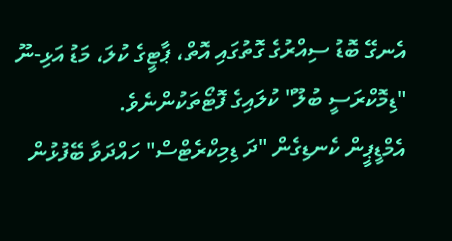އެނގޭ ބޮޑު ސިއްރުގެ ގޮތުގައި އޮތް، ޕާޓީގެ ކުލަ، މަޑު އަޅި-ނޫ "ޑިމޮކްރަސީ ބުލޫ" ކުލައިގެ ފޮޓޯތަކުންނެވެ.
އެމްޑީޕީން ކެނޑިގެން "ދަ ޑިމިކްރެޓްސް" ހައްދަވާ ބޭފުޅުން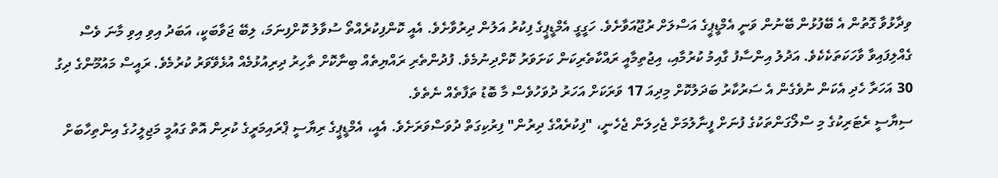ވިދާޅުވާ ގޮތުން އެ ބޭފުޅުން ބޭނުން ވަނީ އެމްޑީޕީގެ އަސްލަށް ރުޖޫއަވާށެވެ. ހަގީގީ އެމްޑީޕީގެ ފިކުރު އަލުން ދިރުވާށެވެ. އެއީ ކޮންފިކުރެއްތޯ ސުވާލު ކޮށްފިނަމަ، ލިބޭ ޖަވާބަކީ، އަބަދު އިވި އިވި މާނަ ވެސް ގެއްލިފައިވާ ވާހަކަތަކެކެވެ. އަދުލު އިންސާފު ގާއިމު ކުރުމާއި، އިޖުތިމާއީ ރައްކާތެރިކަން ކަށަވަރު ކޮށްދިނުމެވެ. ފުދުންތެރި ރައްޔިތެއް ބިނާކޮށް ތާހިރު ދިރިއުޅުމެއް އުޅެވޭވަރު ކުރުމެވެ. ރައީސް މައުމޫންގެ ދިގު 30 އަހަރާ ހެދި އެކަން ނުވެގެން އެ ސަރުކާރު ބަދަލުކޮށް މިދިއަ 17 ވަރަކަށް އަހަރު ދުވަހުވެސް މާ ބޮޑު ތަފާތެއް ނެތެވެ.
ސިޔާސީ ރެޓަރިކުގެ މި ސްލޯގަންތަކުގެ ފުނަށް ފީނާލުމަށް ޖެހިލަން ޖެހެނީ، "ފިކުރެއްގެ ދިރުން" ފިރުކިގަތް ދުވަސްވަރަށެވެ. އެއީ، އެމްޑީޕީގެ ރިޔާސީ ޕްރައިމަރީގެ ކުރިން އޮތް ގައުމީ މަޖިލީހުގެ އިންތިހާބަށް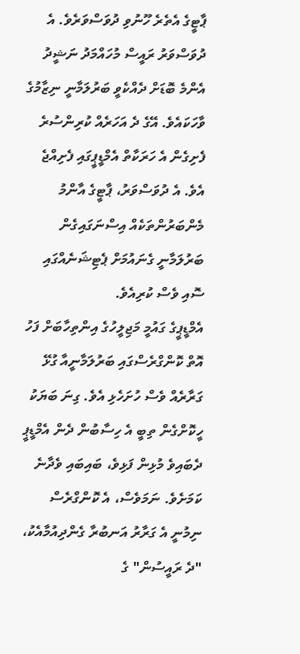ޕާޓީގެ އެތެރެ ހޫނުވި ދުވަސްވަރެވެ. އެ ދުވަސްވަރު ރައީސް މުހައްމަދު ނަޝީދު އެންމެ ބޮޑަށް ދެއްކެވީ ބަރުލަމާނީ ނިޒާމުގެ ވާހަކައެވެ. އޭގެ ދެ އަހަރެއް ކުރިންސުރެ ފެށިގެން އެ ހަރަކާތް އެމްޑީޕީގައި ފެށިއްޖެ އެވެ. އެ ދުވަސްވަރު، ޕާޓީގެ އާންމު މެންބަރުންތަކެއް އިސްނަގައިގެން ބަރުލަމާނީ ގެނައުމަށް ޕެޓިޝަނެއްގައި ސޮއި ވެސް ކުރިއެވެ.
އެމްޑީޕީގެ ގައުމީ މަޖިލީހުގެ އިންތިހާބަށް ފަހު އޮތް ކޮންގްރެސްގައި ބަރުލަމާނީއާ ގުޅޭ ގަރާރެއް ވެސް ހުށަހެޅި އެވެ. ގިނަ ބަޔަކު ހީކޮށްގެން ތިބީ އެ ހިސާބުން ދެން އެމްޑީޕީ ދެބައިވެ މުޅިން ފަޅިވެ، ބައިބައި ވެދާނެ ކަމަށެވެ. ނަމަވެސް، އެ ކޮންގްރެސް ނިމުނީ އެ ގަރާރު އަނބުރާ ގެންދިއުމާއެކު، "ދެ ރައީސުން" ގެ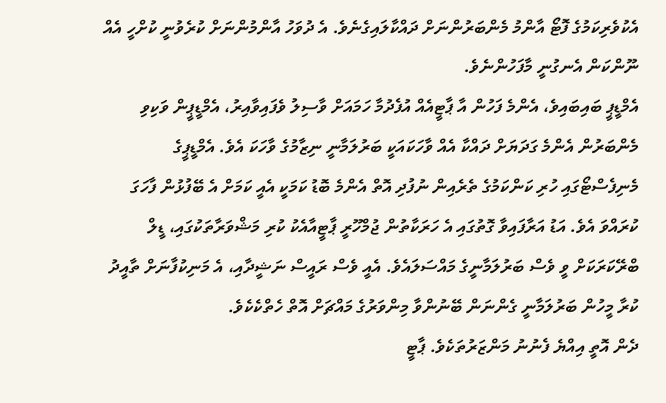އެކުވެރިކަމުގެ ފޮޓޯ އާންމު މެންބަރުންނަށް ދައްކާލައިގެނެވެ. އެ ދުވަހު އާންމުންނަށް ކުރެވުނީ ކުށްހީ އެއް ނޫންކަން އެނގުނީ މާފަހުންނެވެ.
އެމްޑީޕީ ބައިބައިވެ، އެންމެ ފަހުން އާ ޕާޓީއެއް އުފެދުމާ ހަމައަށް ވާސިލު ވެފައިވާއިރު، އެމްޑީޕީން ވަކިވި މެންބަރުން އެންމެ ގަދަޔަށް ދައްކާ އެއް ވާހަކައަކީ ބަރުލަމާނީ ނިޒާމުގެ ވާހަކަ އެވެ. އެމްޑީޕީގެ މެނިފެސްޓޯގައި ހުރި ކަންކަމުގެ ތެރެއިން ނުފުދި އޮތް އެންމެ ބޮޑު ކަމަކީ އެއީ ކަމަށް އެ ބޭފުޅުން ފާހަގަ ކުރައްވަ އެވެ. އަޑު އަރާފައިވާ ގޮތުގައި އެ ހަރަކާތުން ޖުމްހޫރީ ޕާޓީއާއެކު ކުރި މަޝްވަރާތަކުގައި، ޑީލް ބްރޭކަރަކަށް ވީ ވެސް ބަރުލަމާނީގެ މައްސަލައެވެ. އެއީ ވެސް ރައީސް ނަޝީދާއި، އެ މަނިކުފާނަށް ތާއީދު ކުރާ މީހުން ބަރުލަމާނީ ގެންނަން ބޭނުންވާ މިންވަރުގެ މައްޗަށް އޮތް ހެތްކެކެވެ.
ދެން އޮތީ އިއްޔެ ފެނުނު މަންޒަރުތަކެވެ. ޕާޓީ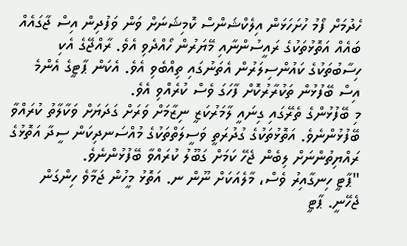ހެދުމަށް ފޯމު ހުށަހަޅަން އިލެކްޝަންސް ކޮމިޝަނަށް ވަން ވަފުދިން އިސް ޖާގައެއް ބައެއް އަތޮޅުތަކުގެ ރައީސުންނާއި މޭޔަރުން ހޯއްދެވި އެވެ. ރާއްޖޭގެ އެކި ހިސާބުތަކުގެ ކައުންސިލަރުން އެތަނުގައި ތިއްބެވި އެވެ. އެކަން ޕާޓީގެ އެންމެ އިސް ބޭފުޅުން ތަކުރާރުކޮށް ފާހަގަ ވެސް ކުރެއްވި އެވެ.
މި ބޭފުޅުންގެ ތެރޭގައި ގިނައީ ލާމަރުކަޒީ ނިޒާމަށް ވަރަށް ގަދަޔަށް ވަކާލާތު ކުރައްވާ ބޭފުޅުންނެވެ. އަތޮޅުތަކުގެ ގުދުރަތީ ވަސީލަތްތަކުގެ މުއްސަނދިކަން ސީދާ އަތޮޅުގެ ރައްޔިތުންނަށް ލިބެން ޖެހޭ ކަމަށް ގަބޫލު ކުރައްވާ ބޭފުޅުންނެވެ.
"ޕާޓީ ހިނގާއިރު ވެސް، މާލެއަކަށް ނޫން ނ. އަތޮޅު މީހުން ޖަމާވެ ހިންގަން ޖެހޭނީ. ޕާޓީ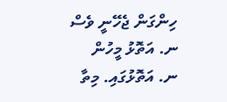ހިންގަން ޖެހޭނީ ވެސް ނ. އަތޮޅު މީހުން ނ. އަތޮޅުގައި. މިތާ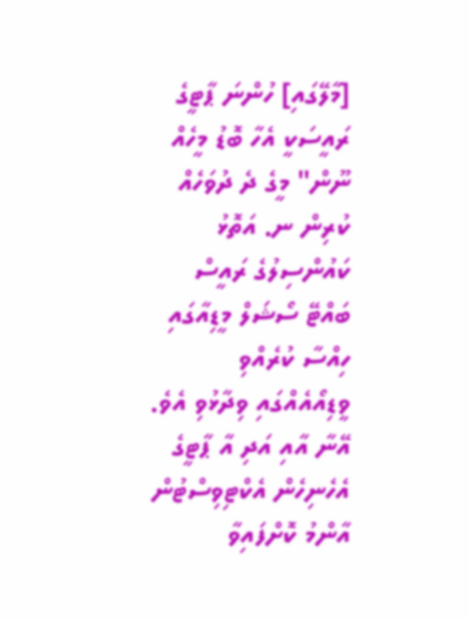[މާލޭގައި] ހުންނަ ޕާޓީގެ ރައީސަކީ އެހާ ބޮޑު މީހެއް ނޫން" މީގެ ދެ ދުވަހެއް ކުރިން ނ. އަތޮޅު ކައުންސިލުގެ ރައީސް ބައްޓޭ ސޯޝަލް މީޑިއާގައި ހިއްސާ ކުރެއްވި ވީޑިއޯއެއްގައި ވިދާޅުވި އެވެ.
އޭނާ އާއި އަދި އާ ޕާޓީގެ އެހެނިހެން އެކްޓިވިސްޓުން އާންމު ކޮށްފައިވާ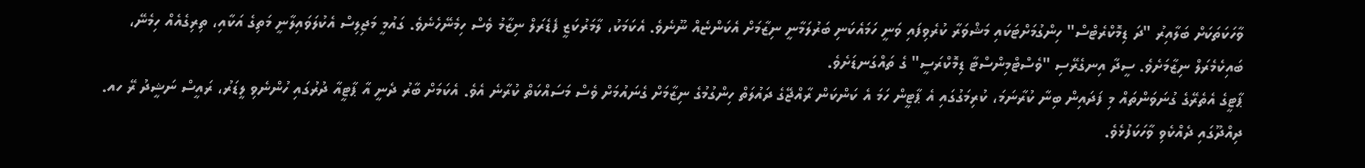ވާހަކަތަކަށް ބަލާއިރު "ދަ ޑިމޮކްރެޓްސް" ހިންގުމަށްޓަކައި މަޝްވަރާ ކުރެވިފައި ވަނީ ހަމައެކަނި ބަރުލަމާނީ ނިޒާމަށް އެކަންޏެއް ނޫނެވެ. އެކަމަކު، ލާމަރުކަޒީ ފެޑެރަލް ނިޒާމު ވެސް ހިމެނޭހެނެވެ. ގައުމީ މަޖިލިސް އެކުލަވައިލާނީ މަތިގެ އަކާއި، ތިރިގެއެއް ހިމެނޭ، ބައިކެމެރަލް ނިޒާމަށެވެ. ސީދާ އިނގެރޭސި "ވެސްޓްމިންސްޓާ ޑިމޮކްރަސީ" ގެ ތައްގަނޑަށެވެ.
ޕާޓީގެ އެތެރޭގެ ގުނަވަންތައް މި ފަދައިން ބިނާ ކުރާނަމަ، ކުރިމަގުގައި އެ ޕާޓީން ހަމަ އެ ކަންކަން ރާއްޖޭގެ ދައުލަތް ހިންގުމުގެ ނިޒާމަށް ގެނައުމަށް ވެސް މަސައްކަތް ކުރާނެ އެވެ. އެކަމަށް ބާރު ދެނީ އާ ޕާޓީއާ ދުރުގައި ހުންނެވި ލީޑަރު، ރައީސް ނަޝީދު ރޭ ހއ. ދިއްދޫގައި ދެއްކެވި ވާހަކަފުޅެވެ.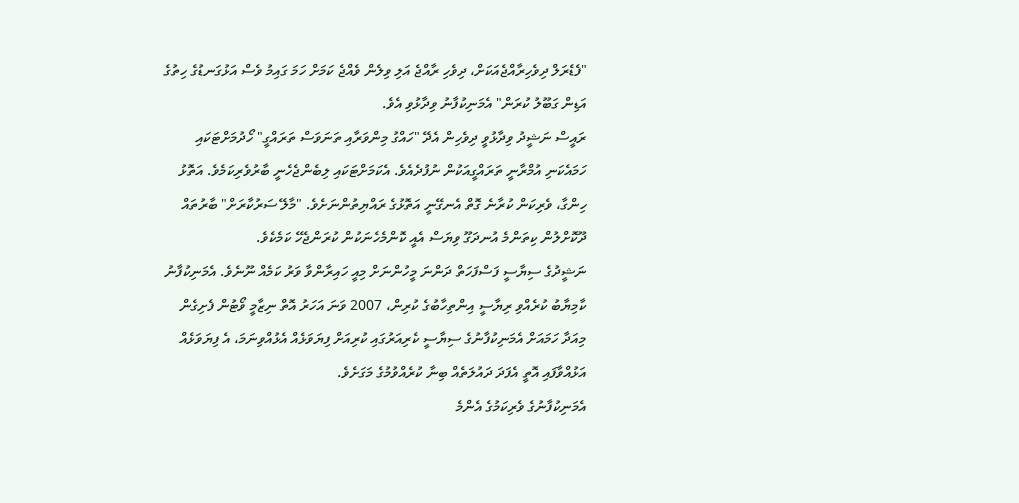"ފެޑެރަލް ދިވެހިރާއްޖެއަކަށް، ދިވެހި ރާއްޖެ އަލި ވިލެން ވެއްޖެ ކަމަށް ހަމަ ގައިމު ވެސް އަޅުގަނޑުގެ ހިތުގެ އަޑިން ގަބޫލު ކުރަން" އެމަނިކުފާނު ވިދާޅުވި އެވެ.
ރައީސް ނަޝީދު ވިދާޅުވީ ދިވެހިން އެދޭ "ހައްގު މިންވަރާއި ތަނަވަސް ތަރައްގީ" ހޯދުމަށްޓަކައި ހަމައެކަނި އުމްރާނީ ތަރައްގީއަކުން ނުފުދެއެވެ. އެކަމަށްޓަކައި ލިބެންޖެހެނީ ބާރުވެރިކަމެވެ. އަތޮޅު ހިންގާ، ވެރިކަން ކުރާނެ ގޮތް އެނގޭނީ އަތޮޅުގެ ރައްޔިތުންނަށެވެ. "މާލޭ ސަރުކާރަށް" ބާރުތައް ދޫކޮށްލުން ކިތަންމެ އުނދަގޫ ވިޔަސް އެއީ ކޮންމެހެނަކުން ކުރަންޖެހޭ ކަމެކެވެ.
ނަޝީދުގެ ސިޔާސީ ފަސްފަހަތް ދަންނަ މީހުންނަށް މިއީ ހައިރާންވާ ވަރު ކަމެއް ނޫނެވެ. އެމަނިކުފާނު ކާމިޔާބު ކުރެއްވި ރިޔާސީ އިންތިހާބުގެ ކުރިން، 2007 ވަނަ އަހަރު އޮތް ނިޒާމީ ވޯޓުން ފެށިގެން މިއަދާ ހަމައަށް އެމަނިކުފާނުގެ ސިޔާސީ ކެރިއަރުގައި ކުރިއަށް ފިޔަވަޅެއް އެޅުއްވިނަމަ، އެ ފިޔަވަޅެއް އަޅުއްވާފައި އޮތީ އެފަދަ ދައުލަތެއް ބިނާ ކުރެއްވުމުގެ މަގަށެވެ.
އެމަނިކުފާނުގެ ވެރިކަމުގެ އެންމެ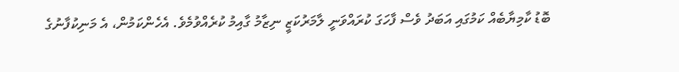ބޮޑު ކާމިޔާބެއް ކަމުގައި އަބަދު ވެސް ފާހަގަ ކުރައްވަނީ ލާމަރުކަޒީ ނިޒާމު ގާއިމު ކުރެއްވުމެވެ. އެހެންކަމުން، އެ މަނިކުފާނުގެ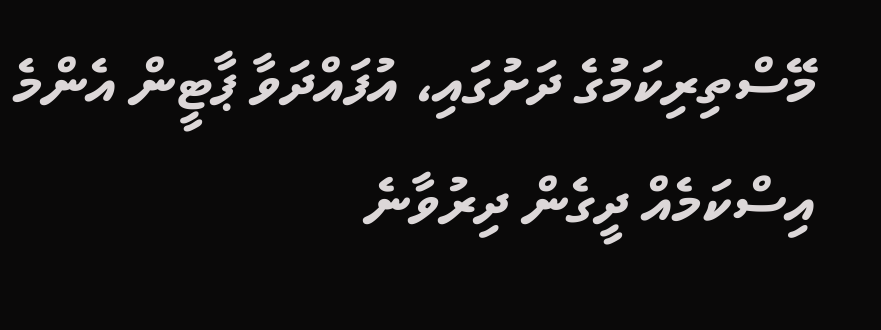މޭސްތިރިކަމުގެ ދަށުގައި، އުފައްދަވާ ޕާޓީން އެންމެ އިސްކަމެއް ދީގެން ދިރުވާނެ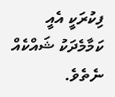ފިކުރަކީ އެއީ ކަމާމެދަކު ޝައްކެއް ނެތެވެ.